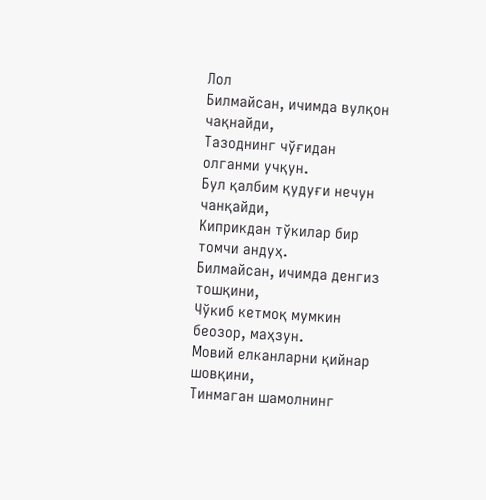Лол
Билмайсан, ичимда вулқон чақнайди,
Тазоднинг чўғидан олганми учқун.
Бул қалбим қудуғи нечун чанқайди,
Киприкдан тўкилар бир томчи андуҳ.
Билмайсан, ичимда денгиз тошқини,
Чўкиб кетмоқ мумкин беозор, маҳзун.
Мовий елканларни қийнар шовқини,
Тинмаган шамолнинг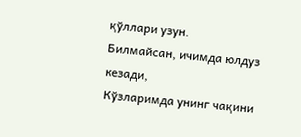қўллари узун.
Билмайсан, ичимда юлдуз кезади,
Кўзларимда унинг чақини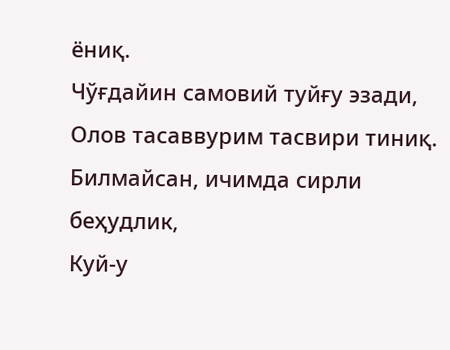ёниқ.
Чўғдайин самовий туйғу эзади,
Олов тасаввурим тасвири тиниқ.
Билмайсан, ичимда сирли беҳудлик,
Куй-у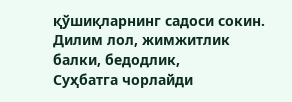қўшиқларнинг садоси сокин.
Дилим лол, жимжитлик балки, бедодлик,
Суҳбатга чорлайди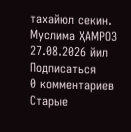тахайюл секин.
Муслима ҲАМРОЗ
27.08.2026 йил
Подписаться
0 комментариев
Старые